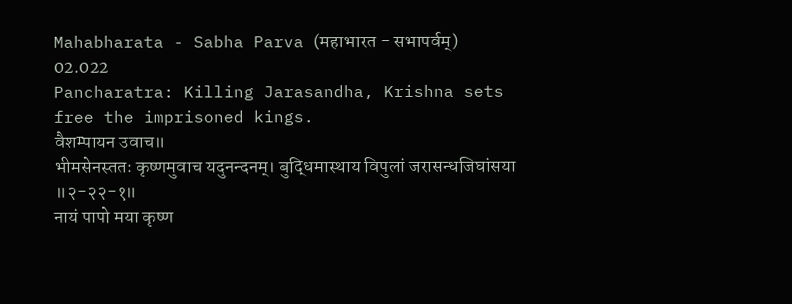Mahabharata - Sabha Parva (महाभारत - सभापर्वम्)
02.022
Pancharatra: Killing Jarasandha, Krishna sets free the imprisoned kings.
वैशम्पायन उवाच॥
भीमसेनस्ततः कृष्णमुवाच यदुनन्दनम्। बुद्धिमास्थाय विपुलां जरासन्धजिघांसया ॥२-२२-१॥
नायं पापो मया कृष्ण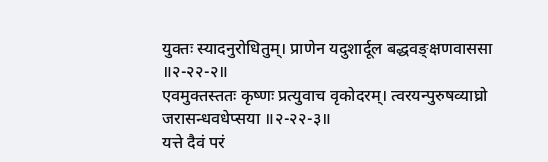युक्तः स्यादनुरोधितुम्। प्राणेन यदुशार्दूल बद्धवङ्क्षणवाससा ॥२-२२-२॥
एवमुक्तस्ततः कृष्णः प्रत्युवाच वृकोदरम्। त्वरयन्पुरुषव्याघ्रो जरासन्धवधेप्सया ॥२-२२-३॥
यत्ते दैवं परं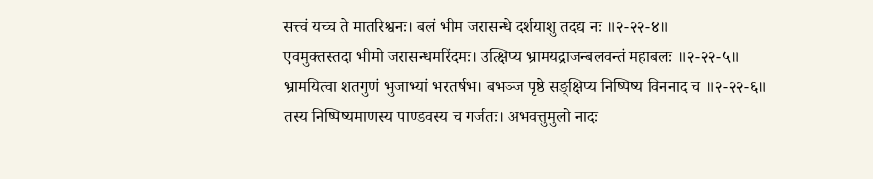सत्त्वं यच्च ते मातरिश्वनः। बलं भीम जरासन्धे दर्शयाशु तदद्य नः ॥२-२२-४॥
एवमुक्तस्तदा भीमो जरासन्धमरिंदमः। उत्क्षिप्य भ्रामयद्राजन्बलवन्तं महाबलः ॥२-२२-५॥
भ्रामयित्वा शतगुणं भुजाभ्यां भरतर्षभ। बभञ्ज पृष्ठे सङ्क्षिप्य निष्पिष्य विननाद च ॥२-२२-६॥
तस्य निष्पिष्यमाणस्य पाण्डवस्य च गर्जतः। अभवत्तुमुलो नादः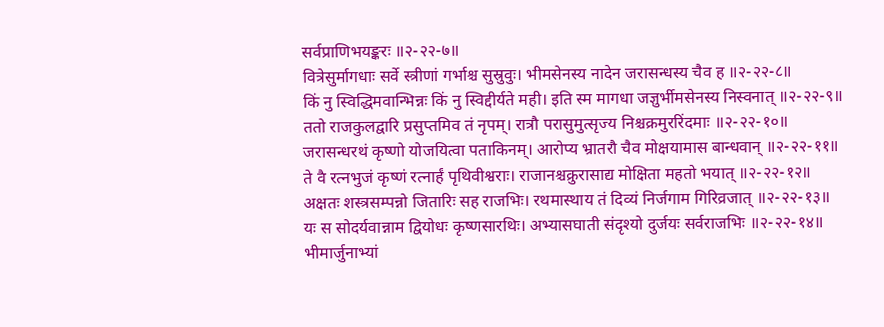सर्वप्राणिभयङ्करः ॥२-२२-७॥
वित्रेसुर्मागधाः सर्वे स्त्रीणां गर्भाश्च सुस्रुवुः। भीमसेनस्य नादेन जरासन्धस्य चैव ह ॥२-२२-८॥
किं नु स्विद्धिमवान्भिन्नः किं नु स्विद्दीर्यते मही। इति स्म मागधा जज्ञुर्भीमसेनस्य निस्वनात् ॥२-२२-९॥
ततो राजकुलद्वारि प्रसुप्तमिव तं नृपम्। रात्रौ परासुमुत्सृज्य निश्चक्रमुररिंदमाः ॥२-२२-१०॥
जरासन्धरथं कृष्णो योजयित्वा पताकिनम्। आरोप्य भ्रातरौ चैव मोक्षयामास बान्धवान् ॥२-२२-११॥
ते वै रत्नभुजं कृष्णं रत्नार्हं पृथिवीश्वराः। राजानश्चक्रुरासाद्य मोक्षिता महतो भयात् ॥२-२२-१२॥
अक्षतः शस्त्रसम्पन्नो जितारिः सह राजभिः। रथमास्थाय तं दिव्यं निर्जगाम गिरिव्रजात् ॥२-२२-१३॥
यः स सोदर्यवान्नाम द्वियोधः कृष्णसारथिः। अभ्यासघाती संदृश्यो दुर्जयः सर्वराजभिः ॥२-२२-१४॥
भीमार्जुनाभ्यां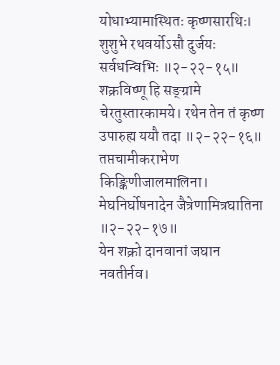योधाभ्यामास्थितः कृष्णसारथिः। शुशुभे रथवर्योऽसौ दुर्जयः सर्वधन्विभिः ॥२-२२-१५॥
शक्रविष्णू हि सङ्ग्रामे चेरतुस्तारकामये। रथेन तेन तं कृष्ण उपारुह्य ययौ तदा ॥२-२२-१६॥
तप्तचामीकराभेण किङ्किणीजालमालिना। मेघनिर्घोषनादेन जैत्रेणामित्रघातिना ॥२-२२-१७॥
येन शक्रो दानवानां जघान नवतीर्नव।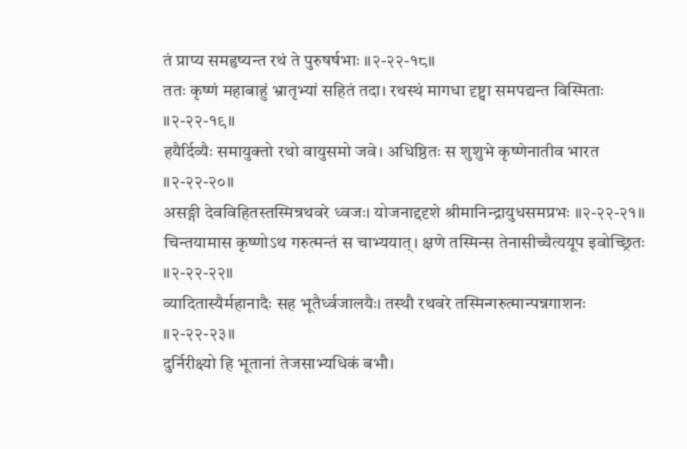तं प्राप्य समहृष्यन्त रथं ते पुरुषर्षभाः ॥२-२२-१८॥
ततः कृष्णं महाबाहुं भ्रातृभ्यां सहितं तदा। रथस्थं मागधा दृष्ट्वा समपद्यन्त विस्मिताः ॥२-२२-१९॥
हयैर्दिव्यैः समायुक्तो रथो वायुसमो जवे। अधिष्ठितः स शुशुभे कृष्णेनातीव भारत ॥२-२२-२०॥
असङ्गी देवविहितस्तस्मिन्रथवरे ध्वजः। योजनाद्ददृशे श्रीमानिन्द्रायुधसमप्रभः ॥२-२२-२१॥
चिन्तयामास कृष्णोऽथ गरुत्मन्तं स चाभ्ययात्। क्षणे तस्मिन्स तेनासीच्चैत्ययूप इवोच्छ्रितः ॥२-२२-२२॥
व्यादितास्यैर्महानादैः सह भूतैर्ध्वजालयैः। तस्थौ रथवरे तस्मिन्गरुत्मान्पन्नगाशनः ॥२-२२-२३॥
दुर्निरीक्ष्यो हि भूतानां तेजसाभ्यधिकं बभौ।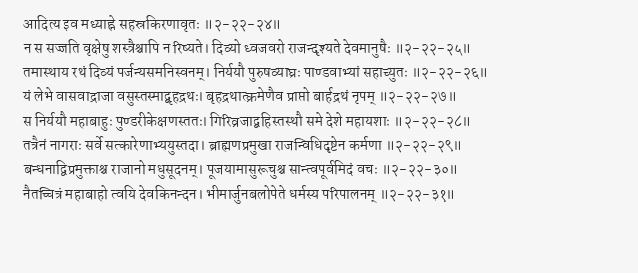आदित्य इव मध्याह्ने सहस्रकिरणावृतः ॥२-२२-२४॥
न स सज्जति वृक्षेषु शस्त्रैश्चापि न रिष्यते। दिव्यो ध्वजवरो राजन्दृश्यते देवमानुषैः ॥२-२२-२५॥
तमास्थाय रथं दिव्यं पर्जन्यसमनिस्वनम्। निर्ययौ पुरुषव्याघ्रः पाण्डवाभ्यां सहाच्युतः ॥२-२२-२६॥
यं लेभे वासवाद्राजा वसुस्तस्माद्बृहद्रथः। बृहद्रथात्क्रमेणैव प्राप्तो बार्हद्रथं नृपम् ॥२-२२-२७॥
स निर्ययौ महाबाहुः पुण्डरीकेक्षणस्ततः। गिरिव्रजाद्बहिस्तस्थौ समे देशे महायशाः ॥२-२२-२८॥
तत्रैनं नागराः सर्वे सत्कारेणाभ्ययुस्तदा। ब्राह्मणप्रमुखा राजन्विधिदृष्टेन कर्मणा ॥२-२२-२९॥
बन्धनाद्विप्रमुक्ताश्च राजानो मधुसूदनम्। पूजयामासुरूचुश्च सान्त्वपूर्वमिदं वचः ॥२-२२-३०॥
नैतच्चित्रं महाबाहो त्वयि देवकिनन्दन। भीमार्जुनबलोपेते धर्मस्य परिपालनम् ॥२-२२-३१॥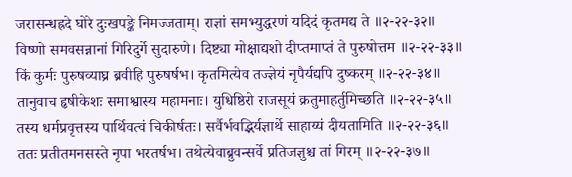जरासन्धह्रदे घोरे दुःखपङ्के निमज्जताम्। राज्ञां समभ्युद्धरणं यदिदं कृतमद्य ते ॥२-२२-३२॥
विष्णो समवसन्नानां गिरिदुर्गे सुदारुणे। दिष्ट्या मोक्षाद्यशो दीप्तमाप्तं ते पुरुषोत्तम ॥२-२२-३३॥
किं कुर्मः पुरुषव्याघ्र ब्रवीहि पुरुषर्षभ। कृतमित्येव तज्ज्ञेयं नृपैर्यद्यपि दुष्करम् ॥२-२२-३४॥
तानुवाच हृषीकेशः समाश्वास्य महामनाः। युधिष्ठिरो राजसूयं क्रतुमाहर्तुमिच्छति ॥२-२२-३५॥
तस्य धर्मप्रवृत्तस्य पार्थिवत्वं चिकीर्षतः। सर्वैर्भवद्भिर्यज्ञार्थे साहाय्यं दीयतामिति ॥२-२२-३६॥
ततः प्रतीतमनसस्ते नृपा भरतर्षभ। तथेत्येवाब्रुवन्सर्वे प्रतिजज्ञुश्च तां गिरम् ॥२-२२-३७॥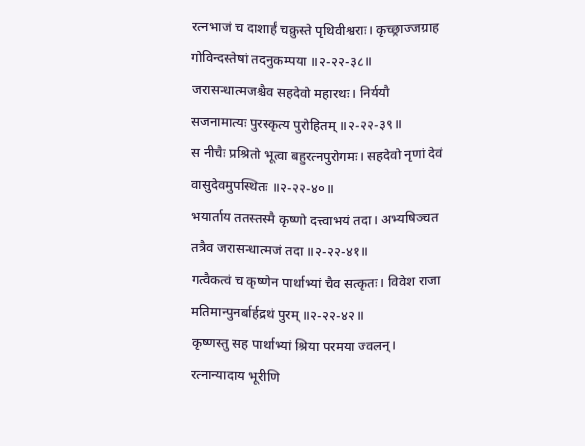रत्नभाजं च दाशार्हं चक्रुस्ते पृथिवीश्वराः। कृच्छ्राज्जग्राह गोविन्दस्तेषां तदनुकम्पया ॥२-२२-३८॥
जरासन्धात्मजश्चैव सहदेवो महारथः। निर्ययौ सजनामात्यः पुरस्कृत्य पुरोहितम् ॥२-२२-३९॥
स नीचैः प्रश्रितो भूत्वा बहुरत्नपुरोगमः। सहदेवो नृणां देवं वासुदेवमुपस्थितः ॥२-२२-४०॥
भयार्ताय ततस्तस्मै कृष्णो दत्त्वाभयं तदा। अभ्यषिञ्चत तत्रैव जरासन्धात्मजं तदा ॥२-२२-४१॥
गत्वैकत्वं च कृष्णेन पार्थाभ्यां चैव सत्कृतः। विवेश राजा मतिमान्पुनर्बार्हद्रथं पुरम् ॥२-२२-४२॥
कृष्णस्तु सह पार्थाभ्यां श्रिया परमया ज्वलन्। रत्नान्यादाय भूरीणि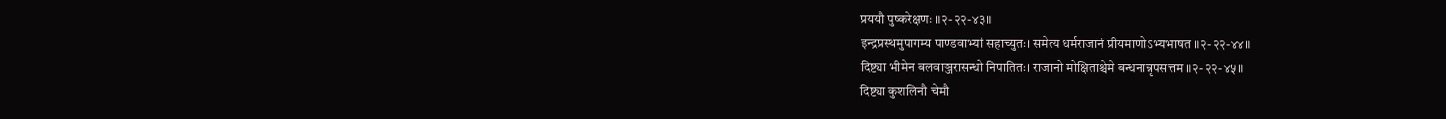प्रययौ पुष्करेक्षणः ॥२-२२-४३॥
इन्द्रप्रस्थमुपागम्य पाण्डवाभ्यां सहाच्युतः। समेत्य धर्मराजानं प्रीयमाणोऽभ्यभाषत ॥२-२२-४४॥
दिष्ट्या भीमेन बलवाञ्जरासन्धो निपातितः। राजानो मोक्षिताश्चेमे बन्धनान्नृपसत्तम ॥२-२२-४५॥
दिष्ट्या कुशलिनौ चेमौ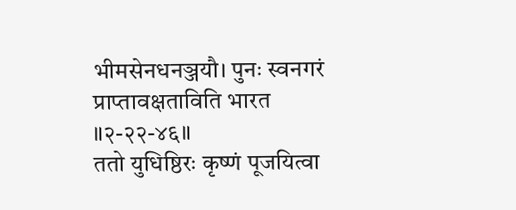भीमसेनधनञ्जयौ। पुनः स्वनगरं प्राप्तावक्षताविति भारत ॥२-२२-४६॥
ततो युधिष्ठिरः कृष्णं पूजयित्वा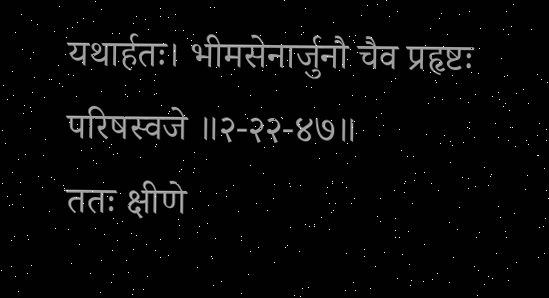यथार्हतः। भीमसेनार्जुनौ चैव प्रहृष्टः परिषस्वजे ॥२-२२-४७॥
ततः क्षीणे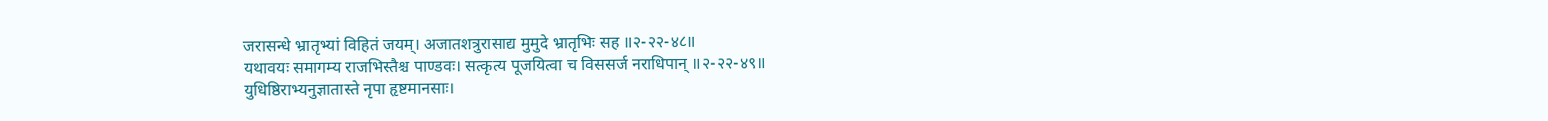जरासन्धे भ्रातृभ्यां विहितं जयम्। अजातशत्रुरासाद्य मुमुदे भ्रातृभिः सह ॥२-२२-४८॥
यथावयः समागम्य राजभिस्तैश्च पाण्डवः। सत्कृत्य पूजयित्वा च विससर्ज नराधिपान् ॥२-२२-४९॥
युधिष्ठिराभ्यनुज्ञातास्ते नृपा हृष्टमानसाः।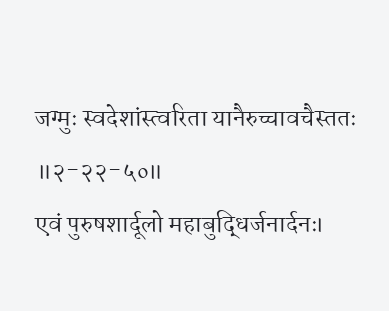जग्मुः स्वदेशांस्त्वरिता यानैरुच्चावचैस्ततः ॥२-२२-५०॥
एवं पुरुषशार्दूलो महाबुद्धिर्जनार्दनः।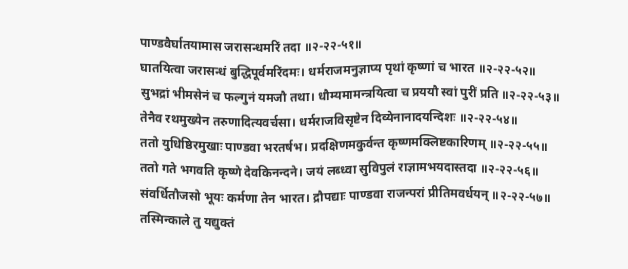पाण्डवैर्घातयामास जरासन्धमरिं तदा ॥२-२२-५१॥
घातयित्वा जरासन्धं बुद्धिपूर्वमरिंदमः। धर्मराजमनुज्ञाप्य पृथां कृष्णां च भारत ॥२-२२-५२॥
सुभद्रां भीमसेनं च फल्गुनं यमजौ तथा। धौम्यमामन्त्रयित्वा च प्रययौ स्वां पुरीं प्रति ॥२-२२-५३॥
तेनैव रथमुख्येन तरुणादित्यवर्चसा। धर्मराजविसृष्टेन दिव्येनानादयन्दिशः ॥२-२२-५४॥
ततो युधिष्ठिरमुखाः पाण्डवा भरतर्षभ। प्रदक्षिणमकुर्वन्त कृष्णमक्लिष्टकारिणम् ॥२-२२-५५॥
ततो गते भगवति कृष्णे देवकिनन्दने। जयं लब्ध्वा सुविपुलं राज्ञामभयदास्तदा ॥२-२२-५६॥
संवर्धितौजसो भूयः कर्मणा तेन भारत। द्रौपद्याः पाण्डवा राजन्परां प्रीतिमवर्धयन् ॥२-२२-५७॥
तस्मिन्काले तु यद्युक्तं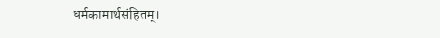धर्मकामार्थसंहितम्।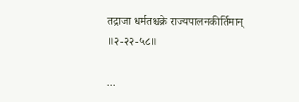तद्राजा धर्मतश्चक्रे राज्यपालनकीर्तिमान् ॥२-२२-५८॥

...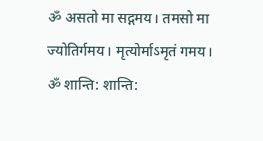ॐ असतो मा सद्गमय। तमसो मा ज्योतिर्गमय। मृत्योर्माऽमृतं गमय। ॐ शान्ति: शान्ति: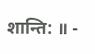शान्ति: ॥ -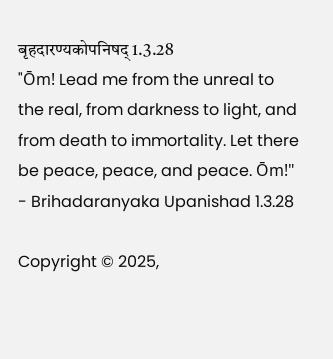बृहदारण्यकोपनिषद् 1.3.28
"Ōm! Lead me from the unreal to the real, from darkness to light, and from death to immortality. Let there be peace, peace, and peace. Ōm!" - Brihadaranyaka Upanishad 1.3.28

Copyright © 2025,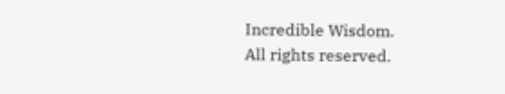Incredible Wisdom.
All rights reserved.